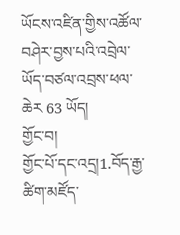ཡོངས་འཛིན་གྱིས་འཚོལ་བཤེར་བྱས་པའི་འབྲེལ་ཡོད་བཙལ་འབྲས་ཕལ་ཆེར 63 ཡོད།
གྱོང་བ།
གྱོང་པོ་དང་འདྲ།1.བོད་རྒྱ་ཚིག་མཛོད་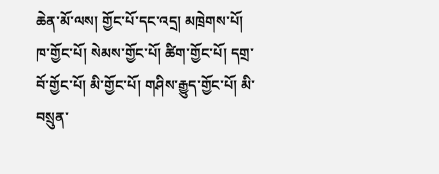ཆེན་མོ་ལས། གྱོང་པོ་དང་འདྲ། མཁྲེགས་པོ། ཁ་གྱོང་པོ། སེམས་གྱོང་པོ། ཚིག་གྱོང་པོ། དགྲ་བོ་གྱོང་པོ། མི་གྱོང་པོ། གཤིས་རྒྱུད་གྱོང་པོ། མི་བསྲུན་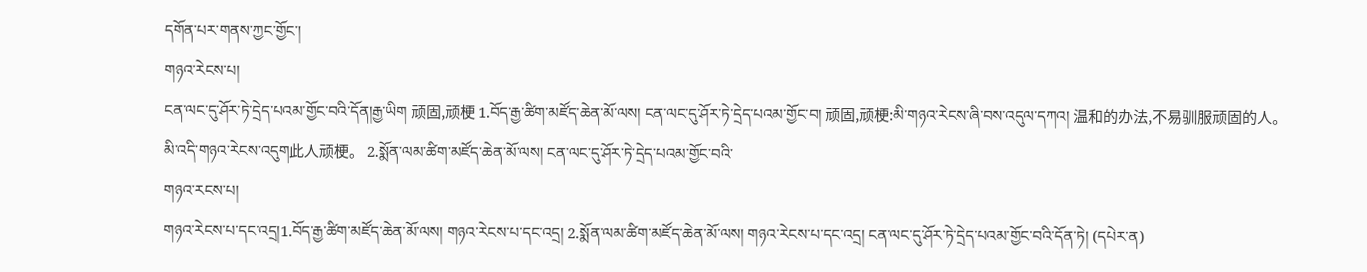དགོན་པར་གནས་ཀྱང་གྱོང་།
གཉའ་རེངས་པ།
ངན་ལང་དུ་ཤོར་ཏེ་དྲེད་པའམ་གྱོང་བའི་དོན།རྒྱ་ཡིག 顽固,顽梗 1.བོད་རྒྱ་ཚིག་མཛོད་ཆེན་མོ་ལས། ངན་ལང་དུ་ཤོར་ཏེ་དྲེད་པའམ་གྱོང་བ། 顽固,顽梗:མི་གཉའ་རེངས་ཞི་བས་འདུལ་དཀའ། 温和的办法,不易驯服顽固的人。མི་འདི་གཉའ་རེངས་འདུག此人顽梗。 2.སྨོན་ལམ་ཚིག་མཛོད་ཆེན་མོ་ལས། ངན་ལང་དུ་ཤོར་ཏེ་དྲེད་པའམ་གྱོང་བའི་
གཉའ་རངས་པ།
གཉའ་རེངས་པ་དང་འདྲ།1.བོད་རྒྱ་ཚིག་མཛོད་ཆེན་མོ་ལས། གཉའ་རེངས་པ་དང་འདྲ། 2.སྨོན་ལམ་ཚིག་མཛོད་ཆེན་མོ་ལས། གཉའ་རེངས་པ་དང་འདྲ། ངན་ལང་དུ་ཤོར་ཏེ་དྲེད་པའམ་གྱོང་བའི་དོན་ཏེ། (དཔེར་ན)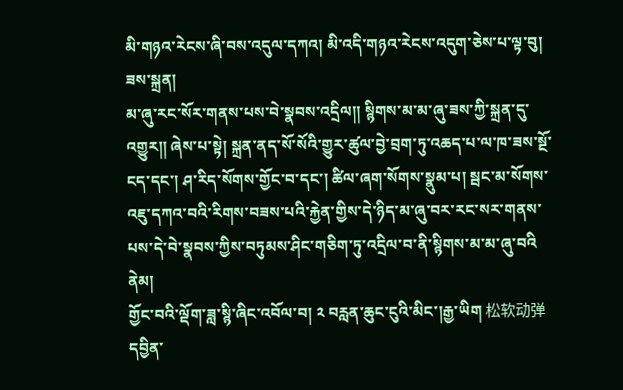མི་གཉའ་རེངས་ཞི་བས་འདུལ་དཀའ། མི་འདི་གཉའ་རེངས་འདུག་ཅེས་པ་ལྟ་བུ།
ཟས་སྐྲན།
མ་ཞུ་རང་སོར་གནས་པས་བེ་སྣབས་འདྲིལ༎ སྙིགས་མ་མ་ཞུ་ཟས་ཀྱི་སྐྲན་དུ་འགྱུར༎ ཞེས་པ་སྟེ། སྐྲན་ནད་སོ་སོའི་གྱུར་ཚུལ་བྱེ་བྲག་ཏུ་འཆད་པ་ལ་ཁ་ཟས་སྔོ་ངད་དང་། ཤ་རིད་སོགས་གྱོང་བ་དང་། ཚིལ་ཞག་སོགས་སྣུམ་པ། སྦང་མ་སོགས་འཇུ་དཀའ་བའི་རིགས་བཟས་པའི་རྐྱེན་གྱིས་དེ་ཉིད་མ་ཞུ་བར་རང་སར་གནས་པས་དེ་བེ་སྣབས་ཀྱིས་བཏུམས་ཤིང་གཅིག་ཏུ་འདྲིལ་བ་ནི་སྙིགས་མ་མ་ཞུ་བའི
ནེམ།
གྱོང་བའི་ལྡོག་ཟླ་སྙི་ཞིང་འབོལ་བ། ༢ བརླན་ཆུང་ངུའི་མིང་།རྒྱ་ཡིག 松软动弹 དབྱིན་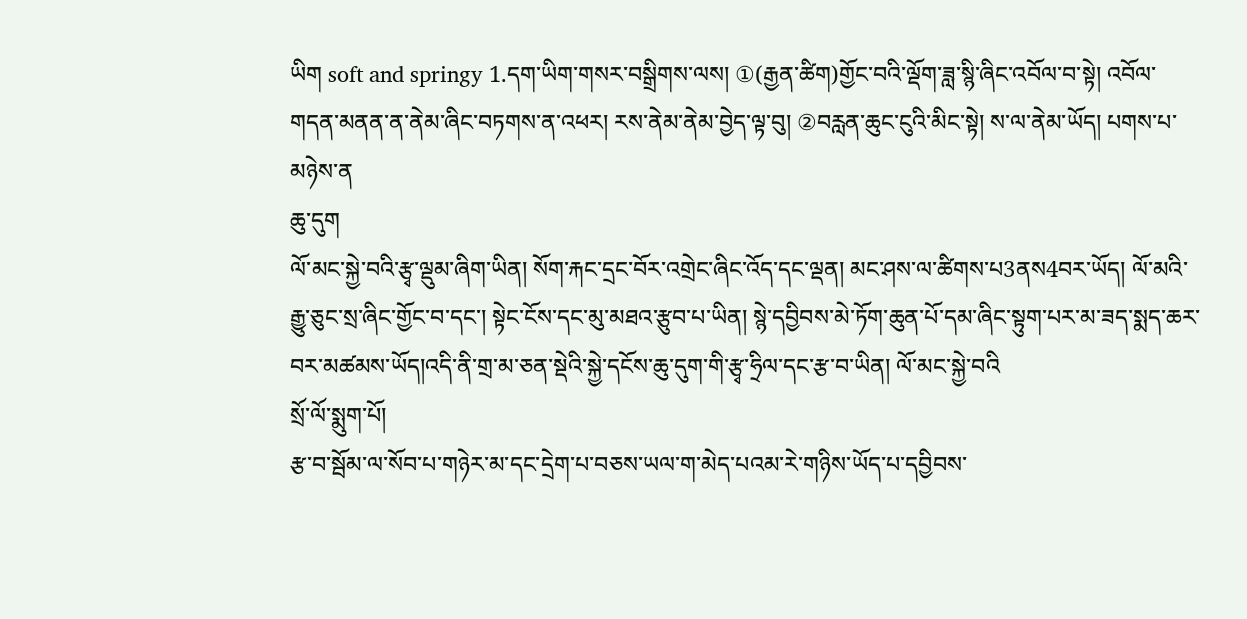ཡིག soft and springy 1.དག་ཡིག་གསར་བསྒྲིགས་ལས། ①(རྒྱན་ཚིག)གྱོང་བའི་ལྡོག་ཟླ་སྙི་ཞིང་འབོལ་བ་སྟེ། འབོལ་གདན་མནན་ན་ནེམ་ཞིང་བཏགས་ན་འཕར། རས་ནེམ་ནེམ་བྱེད་ལྟ་བུ། ②བརླན་ཆུང་ངུའི་མིང་སྟེ། ས་ལ་ནེམ་ཡོད། པགས་པ་མཉེས་ན
ཆུ་དུག
ལོ་མང་སྐྱེ་བའི་རྩྭ་ལྡུམ་ཞིག་ཡིན། སོག་རྐང་དྲང་བོར་འགྲེང་ཞིང་འོད་དང་ལྡན། མང་ཤས་ལ་ཚིགས་པ3ནས4བར་ཡོད། ལོ་མའི་རྒྱུ་ཅུང་སྲ་ཞིང་གྱོང་བ་དང་། སྟེང་ངོས་དང་མུ་མཐའ་རྩུབ་པ་ཡིན། སྙེ་དབྱིབས་མེ་ཏོག་ཆུན་པོ་དམ་ཞིང་སྟུག་པར་མ་ཟད་སྨད་ཆར་བར་མཚམས་ཡོད།འདི་ནི་གྲ་མ་ཅན་སྡེའི་སྐྱེ་དངོས་ཆུ་དུག་གི་རྩྭ་ཧྲིལ་དང་རྩ་བ་ཡིན། ལོ་མང་སྐྱེ་བའི
སྲོ་ལོ་སྨུག་པོ།
རྩ་བ་སྦོམ་ལ་སོབ་པ་གཉེར་མ་དང་དྲེག་པ་བཅས་ཡལ་ག་མེད་པའམ་རེ་གཉིས་ཡོད་པ་དབྱིབས་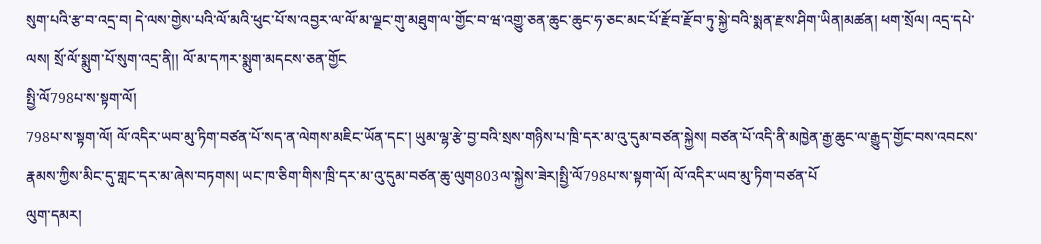སུག་པའི་རྩ་བ་འདྲ་བ། དེ་ལས་གྱེས་པའི་ལོ་མའི་ཕུང་པོ་ས་འབྱར་ལ་ལོ་མ་ལྗང་གུ་མཐུག་ལ་གྱོང་བ་ཝ་འགྱུ་ཅན་ཆུང་ཆུང་ཧ་ཅང་མང་པོ་རྫོབ་རྫོབ་ཏུ་སྐྱེ་བའི་སྨན་རྫས་ཤིག་ཡིན།མཚན། ཕག་སྲོལ། འདྲ་དཔེ་ལས། སྲོ་ལོ་སྨུག་པོ་སུག་འདྲ་ནི།། ལོ་མ་དཀར་སྨུག་མདངས་ཅན་གྱོང
སྤྱི་ལོ798པ་ས་སྟག་ལོ།
798པ་ས་སྟག་ལོ། ལོ་འདིར་ཡབ་མུ་ཏིག་བཙན་པོ་སད་ན་ལེགས་མཇིང་ཡོན་དང་། ཡུམ་ལྷ་རྩེ་བྱ་བའི་སྲས་གཉིས་པ་ཁྲི་དར་མ་འུ་དུམ་བཙན་སྐྱེས། བཙན་པོ་འདི་ནི་མཁྱེན་རྒྱ་ཆུང་ལ་རྒྱུད་གྱོང་བས་འབངས་རྣམས་ཀྱིས་མིང་དུ་གླང་དར་མ་ཞེས་བཏགས། ཡང་ཁ་ཅིག་གིས་ཁྲི་དར་མ་འུ་དུམ་བཙན་ཆུ་ལུག803ལ་སྐྱེས་ཟེར།སྤྱི་ལོ798པ་ས་སྟག་ལོ། ལོ་འདིར་ཡབ་མུ་ཏིག་བཙན་པོ
ལུག་དམར།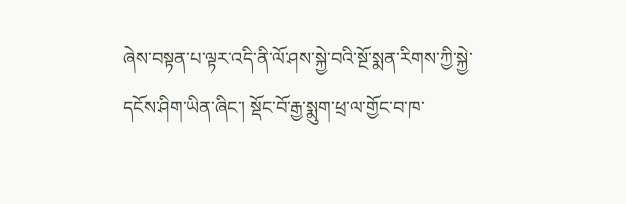ཞེས་བསྟན་པ་ལྟར་འདི་ནི་ལོ་ཤས་སྐྱེ་བའི་སྔོ་སྨན་རིགས་ཀྱི་སྐྱེ་དངོས་ཤིག་ཡིན་ཞིང་། སྡོང་བོ་རྒྱ་སྨུག་ཕྲ་ལ་གྱོང་བ་ཁ་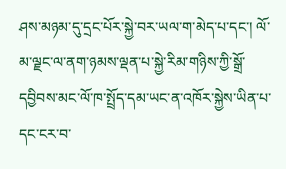ཤས་མཉམ་དུ་དྲང་པོར་སྐྱེ་བར་ཡལ་ག་མེད་པ་དང་། ལོ་མ་ལྗང་ལ་ནག་ཉམས་ལྡན་པ་སྐྱེ་རིམ་གཉིས་ཀྱི་སྒྲོ་དབྱིབས་མང་ལོ་ཁ་སྤྲོད་དམ་ཡང་ན་འཁོར་སྐྱེས་ཡིན་པ་དང་ངར་བ་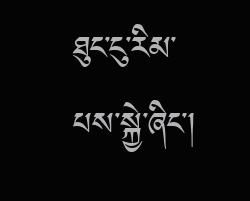ཐུང་ངུ་རིམ་པས་སྐྱེ་ཞིང་།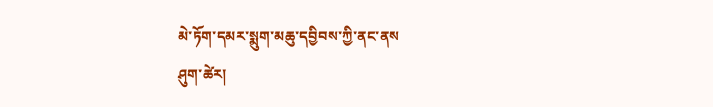མེ་ཏོག་དམར་སྨུག་མཆུ་དབྱིབས་ཀྱི་ནང་ནས
ཤུག་ཚེར།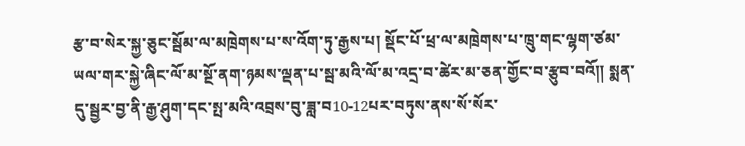རྩ་བ་སེར་སྐྱ་ཅུང་སྦོམ་ལ་མཁྲེགས་པ་ས་འོག་ཏུ་རྒྱས་པ། སྡོང་པོ་ཕྲ་ལ་མཁྲེགས་པ་ཁྲུ་གང་ལྷག་ཙམ་ཡལ་གར་སྐྱེ་ཞིང་ལོ་མ་སྔོ་ནག་ཉམས་ལྡན་པ་སྦ་མའི་ལོ་མ་འདྲ་བ་ཚེར་མ་ཅན་གྱོང་བ་རྩུབ་བའོ༎ སྨན་དུ་སྦྱར་བྱ་ནི་རྒྱ་ཤུག་དང་སྤ་མའི་འབྲས་བུ་ཟླ་བ10-12པར་བཏུས་ནས་སོ་སོར་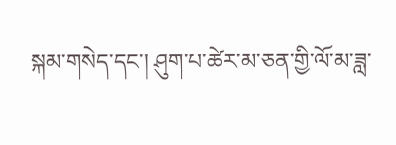སྐམ་གསེད་དང་། ཤུག་པ་ཚེར་མ་ཅན་གྱི་ལོ་མ་ཟླ་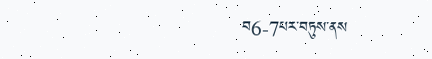བ6-7པར་བཏུས་ནས